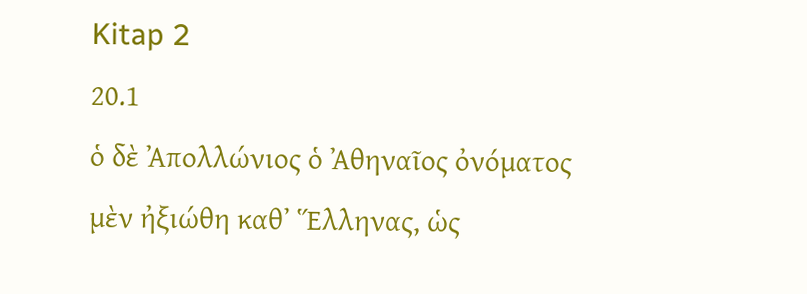Kitap 2
20.1
ὁ δὲ Ἀπολλώνιος ὁ Ἀθηναῖος ὀνόματος μὲν ἠξιώθη καθʼ Ἕλληνας, ὡς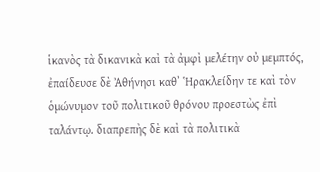ἱκανὸς τὰ δικανικὰ καὶ τὰ ἀμφὶ μελέτην οὐ μεμπτός, ἐπαίδευσε δὲ Ἀθήνησι καθʼ Ἡρακλείδην τε καὶ τὸν ὁμώνυμον τοῦ πολιτικοῦ θρόνου προεστὼς ἐπὶ ταλάντῳ. διαπρεπὴς δὲ καὶ τὰ πολιτικὰ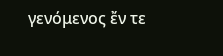γενόμενος ἔν τε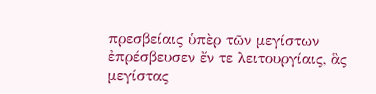πρεσβείαις ὑπὲρ τῶν μεγίστων ἐπρέσβευσεν ἔν τε λειτουργίαις, ἃς μεγίστας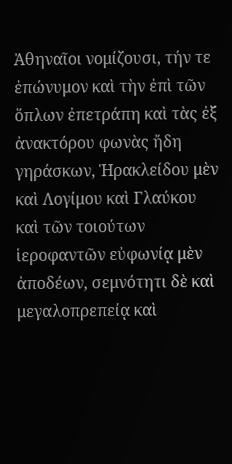Ἀθηναῖοι νομίζουσι, τήν τε ἐπώνυμον καὶ τὴν ἐπὶ τῶν ὅπλων ἐπετράπη καὶ τὰς ἐξ ἀνακτόρου φωνὰς ἤδη γηράσκων, Ἡρακλείδου μὲν καὶ Λογίμου καὶ Γλαύκου καὶ τῶν τοιούτων ἱεροφαντῶν εὐφωνίᾳ μὲν ἀποδέων, σεμνότητι δὲ καὶ μεγαλοπρεπείᾳ καὶ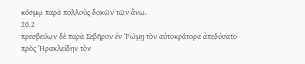κόσμῳ παρὰ πολλοὺς δοκῶν τῶν ἄνω.
20.2
πρεσβεύων δὲ παρὰ Σεβῆρον ἐν Ῥώμῃ τὸν αὐτοκράτορα ἀπεδύσατο πρὸς Ἡρακλείδην τὸν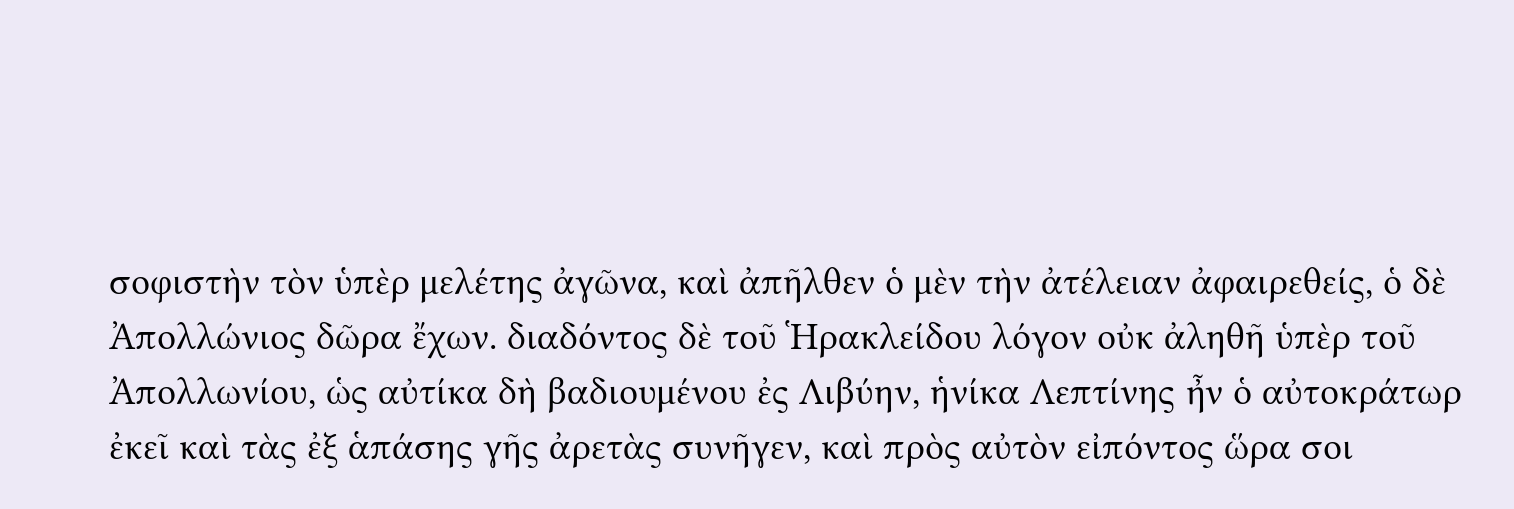σοφιστὴν τὸν ὑπὲρ μελέτης ἀγῶνα, καὶ ἀπῆλθεν ὁ μὲν τὴν ἀτέλειαν ἀφαιρεθείς, ὁ δὲ Ἀπολλώνιος δῶρα ἔχων. διαδόντος δὲ τοῦ Ἡρακλείδου λόγον οὐκ ἀληθῆ ὑπὲρ τοῦ Ἀπολλωνίου, ὡς αὐτίκα δὴ βαδιουμένου ἐς Λιβύην, ἡνίκα Λεπτίνης ἦν ὁ αὐτοκράτωρ ἐκεῖ καὶ τὰς ἐξ ἁπάσης γῆς ἀρετὰς συνῆγεν, καὶ πρὸς αὐτὸν εἰπόντος ὥρα σοι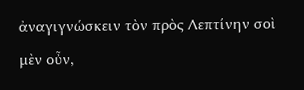ἀναγιγνώσκειν τὸν πρὸς Λεπτίνην σοὶ μὲν οὖν,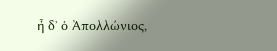ἦ δʼ ὁ Ἀπολλώνιος,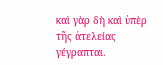καὶ γὰρ δὴ καὶ ὑπὲρ τῆς ἀτελείας γέγραπται.